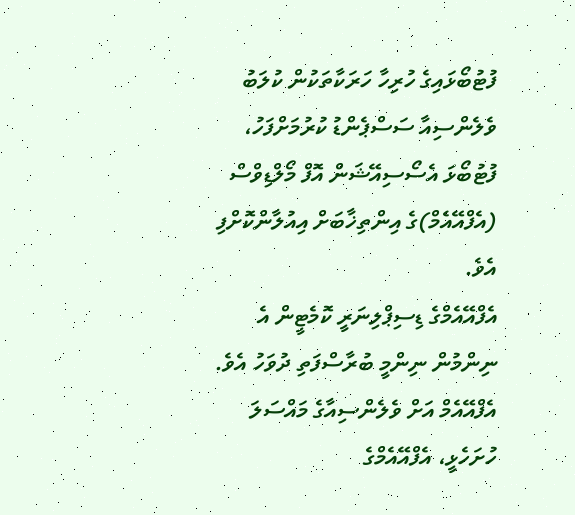ފުޓުބޯޅައިގެ ހުރިހާ ހަރަކާތަކުން ކުލަބު ވެލެންސިއާ ސަސްޕެންޑު ކުރުމަށްފަހު، ފުޓުބޯޅަ އެސޯސިއޭޝަން އޮފް މޯލްޑިވްސް (އެފްއޭއެމް)ގެ އިންތިޚާބަށް އިއުލާންކޮށްފި އެވެ.
އެފްއޭއެމްގެ ޑިސިޕްލިނަރީ ކޮމެޓީން އެ ނިންމުން ނިންމީ ބުރާސްފަތި ދުވަހު އެވެ. އެފްއޭއެމް އަށް ވެލެންސިއާގެ މައްސަލަ ހުށަހެޅީ، އެފްއޭއެމްގެ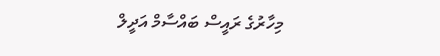މިހާރުގެ ރައީސް ބައްސާމް އަދީލް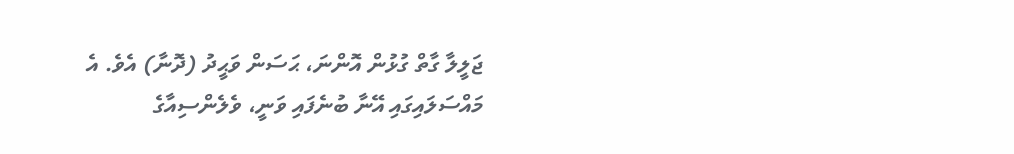ޖަލީލާ ގާތް ގުޅުން އޮންނަ، ޙަސަން ވަޙީދު (ދޮނާ) އެވެ. އެ މައްސަލައިގައި އޭނާ ބުނެފައި ވަނީ، ވެލެންސިއާގެ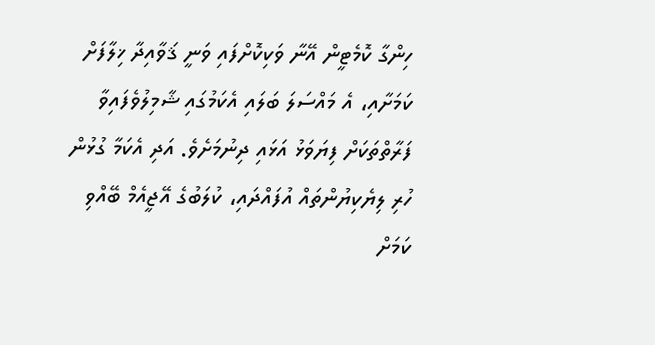ހިންގާ ކޮމެޓީން އޭނާ ވަކިކޮށްފައި ވަނީ ޤަވާއިދާ ޚިލާފަށް ކަމަށާއި، އެ މައްސަލަ ބަލައި އެކަމުގައި ޝާމިލުވެފައިވާ ފަރާތްތަކަށް ފިޔަވަޅު އަޅައި ދިނުމަށެވެ. އަދި އެކަމާ ގުޅުން ހުރި ލިޔެކިޔުންތައް އުފައްދައި، ކުލަބުގެ އޭޖީއެމް ބޭއްވި ކަމަށް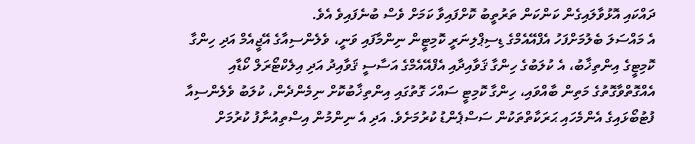ދައްކައި އޮޅުވާލައިގެން ކަންކަން ތަރުތީބު ކޮށްފައިވާ ކަމަށް ވެސް ބުނެފައިވެ އެވެ.
އެ މައްސަލަ ބެލުމަށްފަހު އެފްއޭއެމްގެ ޑިސިޕްލިނަރީ ކޮމިޓީން ނިންމާފައި ވަނީ، ވެލެންސިއާގެ އޭޖީއެމް އަދި ހިންގާ ކޮމިޓީގެ އިންތިޚާބު، އެ ކުލަބުގެ ހިންގާ ޤަވާއިދާއި އެފްއޭއެމްގެ އަސާސީ ޤަވާއިދު އަދި އިލެކްޓޯރަލް ކޯޑާއި އެއްގޮތްވާގޮތުގެ މަތިން ބާއްވައި، ހިންގާ ކޮމިޓީ ސައްހަ ގޮތުގައި އިންތިޚާބުކޮށް ނިމެންދެން، ކުލަބު ވެލެންސިއާ ފުޓުބޯޅައިގެ އެންމެހައި ޙަރަކާތްތަކުން ސަސްޕެންޑު ކުރުމަށެވެ. އަދި އެ ނިންމުން އިސްތިއުނާފު ކުރުމަށް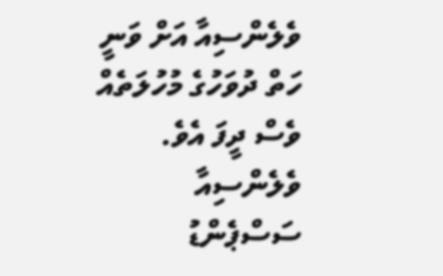ވެލެންސިއާ އަށް ވަނީ ހަތް ދުވަހުގެ މުހުލަތެއް ވެސް ދީފަ އެވެ.
ވެލެންސިއާ ސަސްޕެންޑު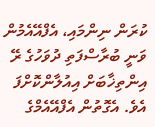ކުރަން ނިންމައި، އެފްއޭއެމުން ވަނީ ބުރާސްފަތި ދުވަހުގެ ރޭ އިންތިޚާބަށް އިއުލާންކޮށްފަ އެވެ. އެގޮތުން އެފްއޭއެމްގެ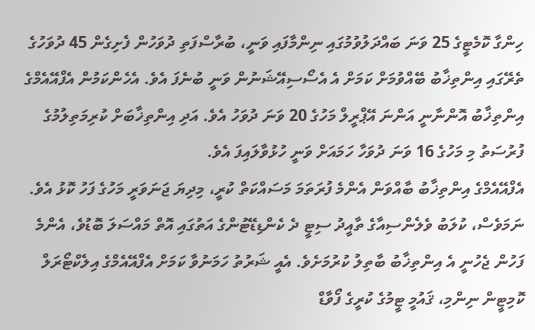ހިންގާ ކޮމެޓީގެ 25 ވަނަ ބައްދަލުވުމުގައި ނިންމާފައި ވަނީ، ބުރާސްފަތި ދުވަހުން ފެށިގެން 45 ދުވަހުގެ ތެރޭގައި އިންތިޚާބު ބޭއްވުމަށް ކަމަށް އެ އެސޯސިއޭޝަނުން ވަނީ ބުނެފަ އެވެ. އެހެންކަމުން އެފްއޭއެމްގެ އިންތިޚާބު އޮންނާނީ އަންނަ އޭޕްރީލް މަހުގެ 20 ވަނަ ދުވަހު އެވެ. އަދި އިންތިޚާބަށް ކުރިމަތިލުމުގެ ފުރުސަތު މި މަހުގެ 16 ވަނަ ދުވަހާ ހަމައަށް ވަނީ ހުޅުވާލައިފަ އެވެ.
އެފްއޭއެމްގެ އިންތިޚާބު ބާއްވަން އެންމެ ފުރަތަމަ މަސައްކަތް ކުރީ، މިދިޔަ ޖަނަވަރީ މަހުގެ ފަހު ކޮޅު އެވެ. ނަމަވެސް، ކުލަބު ވެލެންސިއާގެ ތާއީދު ސިޓީ ދެ ކެންޑިޑޭޓުންގެ އަތުގައި އޮތް މައްސަލަ ބޮޑުވެ، އެންމެ ފަހުން ޖެހުނީ އެ އިންތިޚާބު ބާތިލު ކުރުމަށެވެ. އެއީ ޝަރުތު ހަމަނުވާ ކަމަށް އެފްއޭއެމްގެ އިލެކްޓޯރަލް ކޮމިޓީން ނިންމި، ޤައުމީ ޓީމުގެ ކުރީގެ ފޯވާޑް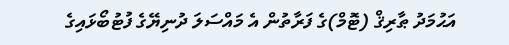އަޙުމަދު ޠާރިޤް (ޓޮމް)ގެ ފަރާތުން އެ މައްސަލަ ދުނިޔޭގެ ފުޓުބޯޅައިގެ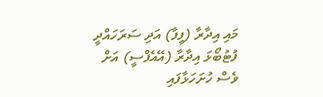މައި އިދާރާ (ފީފާ) އަދި ސަރަހައްދީ ފުޓުބޯޅަ އިދާރާ (އޭއެފްސީ) އަށް ވެސް ހުށަހަޅާފައި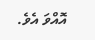އޮއްވަ އެވެ.